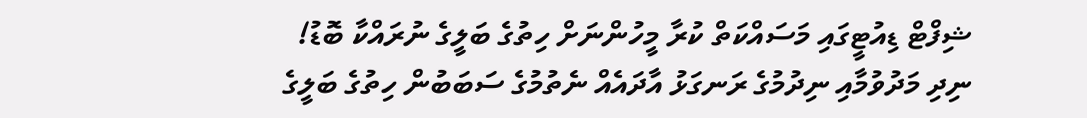ޝިފްޓް ޑިއުޓީގައި މަސައްކަތް ކުރާ މީހުންނަށް ހިތުގެ ބަލީގެ ނުރައްކާ ބޮޑު!
ނިދި މަދުވުމާއި ނިދުމުގެ ރަނގަޅު އާދައެއް ނެތުމުގެ ސަބަބުން ހިތުގެ ބަލީގެ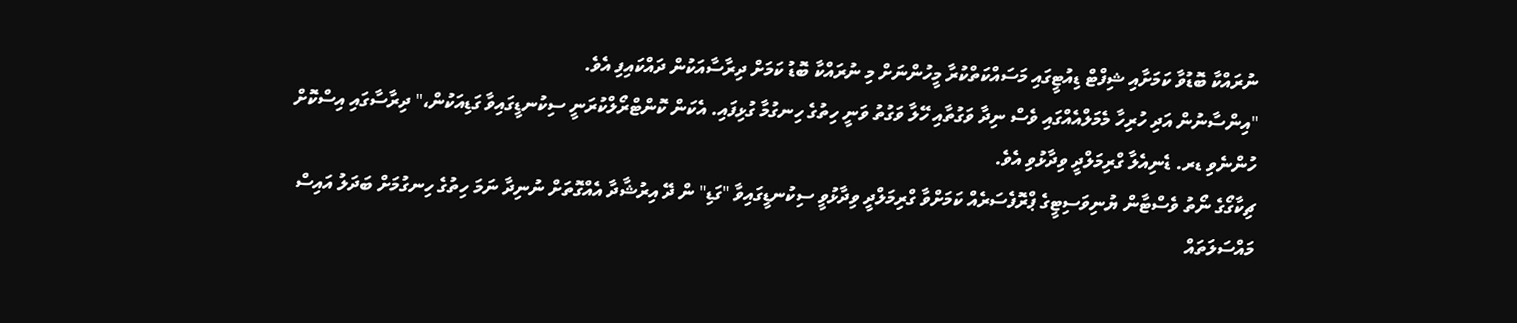ނުރައްކާ ބޮޑުވާ ކަމަށާއި ޝިފްޓް ޑިއުޓީގައި މަސައްކަތްކުރާ މީހުންނަށް މި ނުރައްކާ ބޮޑު ކަމަށް ދިރާސާއަކުން ދައްކައިފި އެވެ.
"އިންސާނުން އަދި ހުރިހާ މެމަލްއެއްގައި ވެސް ނިދާ ވަގުތާއި ހޭލާ ވަގުތު ވަނީ ހިތުގެ ހިނގުމާ ގުޅިފައި. އެކަން ކޮންޓްރޯލްކުރަނީ ސިކުނޑީގައިވާ ގަޑިއަކުން،" ދިރާސާގައި އިސްކޮށް ހުންނެވި ޑރ. ޑެނިއެލާ ގްރިމަލްދީ ވިދާޅުވި އެވެ.
ޗިކާގޯގެ ނޯތު ވެސްޓާން ޔުނިވަސިޓީގެ ޕްރޮފެސަރެއް ކަމަށްވާ ގްރިމަލްދީ ވިދާޅުވީ ސިކުނޑީގައިވާ "ގަޑި" ން ދޭ އިރުޝާދާ އެއްގޮތަށް ނުނިދާ ނަމަ ހިތުގެ ހިނގުމަށް ބަދަލު އައިސް މައްސަލަތައް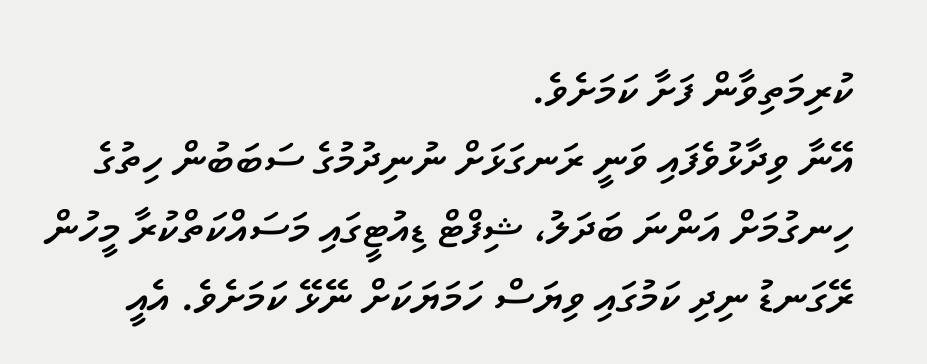ކުރިމަތިވާން ފަށާ ކަމަށެވެ.
އޭނާ ވިދާޅުވެފައި ވަނީ ރަނގަޅަށް ނުނިދުމުގެ ސަބަބުން ހިތުގެ ހިނގުމަށް އަންނަ ބަދަލު، ޝިފްޓް ޑިއުޓީގައި މަސައްކަތްކުރާ މީހުން ރޭގަނޑު ނިދި ކަމުގައި ވިޔަސް ހަމަޔަކަށް ނޭޅޭ ކަމަށެވެ. އެއީ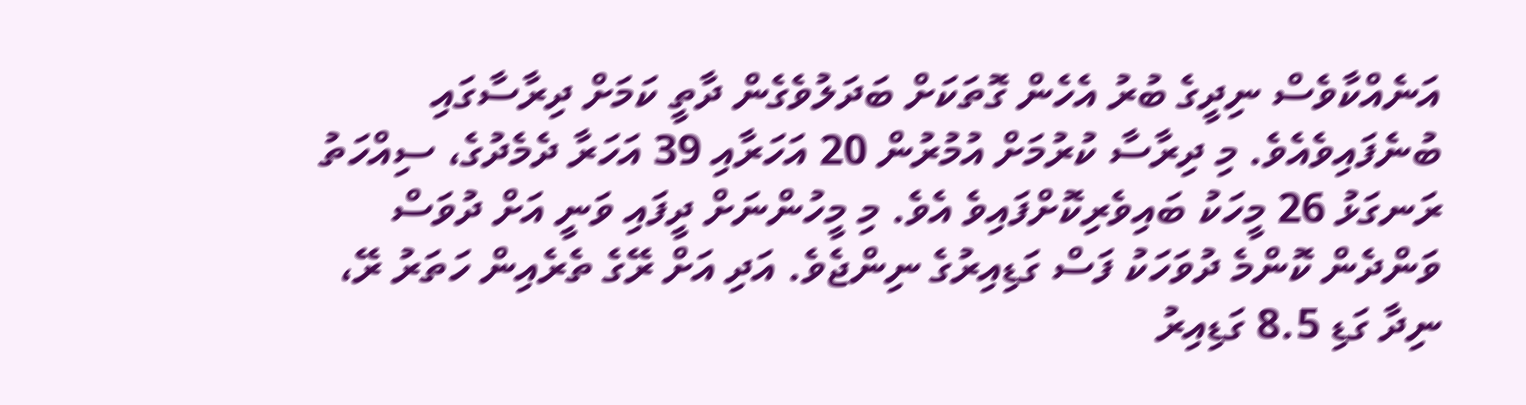އަނެއްކާވެސް ނިދީގެ ބުރު އެހެން ގޮތަކަށް ބަދަލުވެގެން ދާތީ ކަމަށް ދިރާސާގައި ބުނެފައިވެއެވެ. މި ދިރާސާ ކުރުމަށް އުމުރުން 20 އަހަރާއި 39 އަހަރާ ދެމެދުގެ، ސިއްހަތު ރަނގަޅު 26 މީހަކު ބައިވެރިކޮށްފައިވެ އެވެ. މި މީހުންނަށް ދީފައި ވަނީ އަށް ދުވަސް ވަންދެން ކޮންމެ ދުވަހަކު ފަސް ގަޑިއިރުގެ ނިންޖެވެ. އަދި އަށް ރޭގެ ތެރެއިން ހަތަރު ރޭ، ނިދާ ގަޑި 8.5 ގަޑިއިރު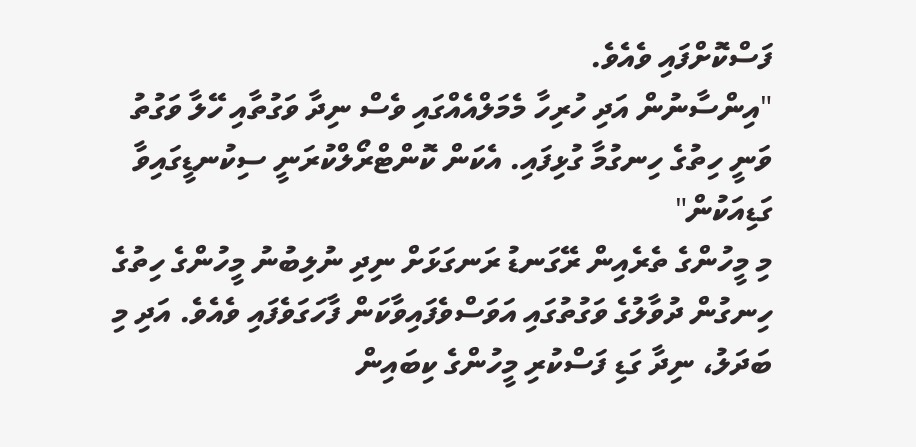ފަސްކޮށްފައި ވެއެވެ.
"އިންސާނުން އަދި ހުރިހާ މެމަލްއެއްގައި ވެސް ނިދާ ވަގުތާއި ހޭލާ ވަގުތު ވަނީ ހިތުގެ ހިނގުމާ ގުޅިފައި. އެކަން ކޮންޓްރޯލްކުރަނީ ސިކުނޑީގައިވާ ގަޑިއަކުން"
މި މީހުންގެ ތެރެއިން ރޭގަނޑު ރަނގަޅަށް ނިދި ނުލިބުނު މީހުންގެ ހިތުގެ ހިނގުން ދުވާލުގެ ވަގުތުގައި އަވަސްވެފައިވާކަން ފާހަގަވެފައި ވެއެވެ. އަދި މި ބަދަލު، ނިދާ ގަޑި ފަސްކުރި މީހުންގެ ކިބައިން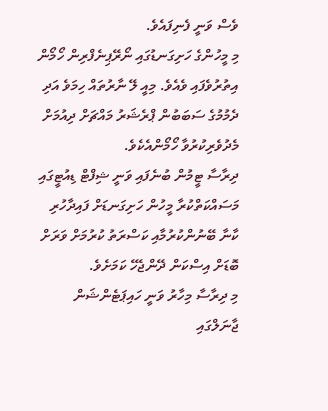ވެސް ވަނީ ފެނިފައެވެ.
މި މީހުންގެ ހަށިގަނޑުގައި ނޯރޭޕިނެފްރިން ހޯމޯން އިތުރުވެފައި ވެއެވެ. މިއީ ލޭ ނާރުތައް ހިމަވެ އަދި ދެމުމުގެ ސަބަބުން ޕްރެޝަރު މައްޗަށް ދިއުމަށް މެދުވެރިކުރުވާ ހޯމޯންއެކެވެ.
ދިރާސާ ޓީމުން ބުނެފައި ވަނީ ޝިފްޓް ޑިއުޓީގައި މަސައްކަތްކުރާ މީހުން ހަށިގަނޑަށް ފައިދާހުރި ކާނާ ބޭނުންކުރުމާއި ކަސްރަތު ކުރުމަށް ވަރަށް ބޮޑަށް އިސްކަން ދޭންޖެހޭ ކަމަށެވެ.
މި ދިރާސާ މިހާރު ވަނީ ހައިޕަޓެންޝަން ޖާނަލްގައި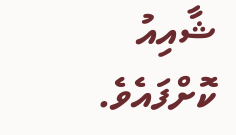ޝާއިއު ކޮށްފައެވެ.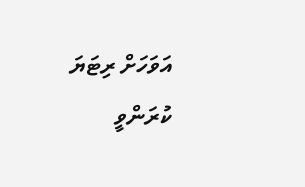އަވަހަށް ރިޓަޔަ ކުރަންވީ